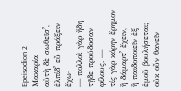Epeisodion 2
Μακαρία
αὐτὴ δὲ σωθεῖσʼ, ἐλπίδʼ εὖ πράξειν ἔχω·
— πολλοὶ γὰρ ἤδη τῇδε προύδοσαν φίλους. —
τίς γὰρ κόρην ἔρημον ἢ δάμαρτʼ ἔχειν,
ἢ παιδοποιεῖν ἐξ ἐμοῦ βουλήσεται;
οὐκ οὖν θανεῖν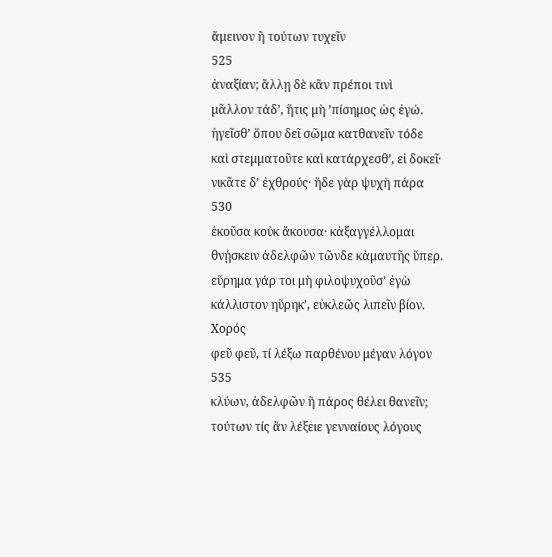ἄμεινον ἢ τούτων τυχεῖν
525
ἀναξίαν; ἄλλῃ δὲ κἂν πρέποι τινὶ
μᾶλλον τάδʼ, ἥτις μὴ ’πίσημος ὡς ἐγώ.
ἡγεῖσθʼ ὅπου δεῖ σῶμα κατθανεῖν τόδε
καὶ στεμματοῦτε καὶ κατάρχεσθʼ, εἰ δοκεῖ·
νικᾶτε δʼ ἐχθρούς· ἥδε γὰρ ψυχὴ πάρα
530
ἑκοῦσα κοὐκ ἄκουσα· κἀξαγγέλλομαι
θνῄσκειν ἀδελφῶν τῶνδε κἀμαυτῆς ὕπερ.
εὕρημα γάρ τοι μὴ φιλοψυχοῦσʼ ἐγὼ
κάλλιστον ηὕρηκ’, εὐκλεῶς λιπεῖν βίον.
Χορός
φεῦ φεῦ, τί λέξω παρθένου μέγαν λόγον
535
κλύων, ἀδελφῶν ἣ πάρος θέλει θανεῖν;
τούτων τίς ἂν λέξειε γενναίους λόγους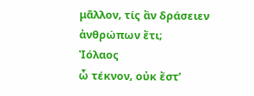μᾶλλον, τίς ἂν δράσειεν ἀνθρώπων ἔτι;
Ἰόλαος
ὦ τέκνον, οὐκ ἔστʼ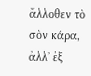ἄλλοθεν τὸ σὸν κάρα,
ἀλλʼ ἐξ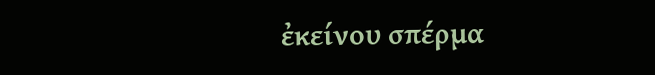ἐκείνου σπέρμα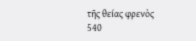τῆς θείας φρενὸς
540